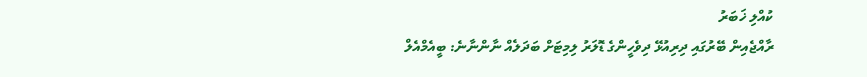ކުއްލި ޚަބަރު
ރާއްޖެއިން ބޭރުގައި ދިރިއުޅޭ ދިވެހީންގެ ޑޮލަރު ލިމިޓަށް ބަދަލެއް ނާންނާނެ: ބީއެމްއެލް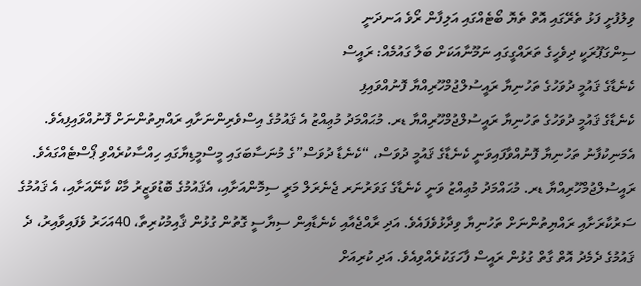ވިލުފުށީ ފަޅު ތެރޭގައި އޮތް ތެޔޮ ބޯޓެއްގައި އަލިފާން ރޯވެ އަނދަނީ
ސިންގަޕޫރަކީ ދިވެހީގެ ތަރައްގީގައި ނަމޫނާއަކަށް ބަލާ ގައުމެއް: ރައީސް
ކެނެޑާގެ ޤައުމީ ދުވަހުގެ ތަހުނިޔާ ރައީސުލްޖުމްހޫރިއްޔާ ފޮނުއްވައިފި
ކެނެޑާގެ ޤައުމީ ދުވަހުގެ ތަހުނިޔާ ރައީސުލްޖުމްހޫރިއްޔާ ޑރ. މުޙައްމަދު މުޢިއްޒު އެ ޤައުމުގެ އިސްވެރިންނަށާއި ރައްޔިތުންނަށް ފޮނުއްވައިފިއެވެ. އެމަނިކުފާނު ތަހުނިޔާ ފޮނުއްވާފައިވަނީ ކެނެޑާގެ ޤައުމީ ދުވަސް، “ކެނެޑާ ދުވަސް”ގެ މުނަސާބަގައި މީސްމީޑިޔާގައި ހިއްސާކުރެއްވި ޕޯސްޓެއްގައެވެ.
ރައީސުލްޖުމްހޫރިއްޔާ ޑރ. މުޙައްމަދު މުޢިއްޒު ވަނީ ކެނެޑާގެ ގަވަރުނަރ ޖެނެރަލް މަރީ ސިމޮންއަށާއި، އެޤައުމުގެ ބޮޑުވަޒީރު މާކް ކާނޭއަށާއި، އެ ޤައުމުގެ ސަރުކާރަށާއި ރައްޔިތުންނަށް ތަހުނިޔާ ވިދާޅުވެފައެވެ. އަދި ރާއްޖެއާއި ކެނެޑާއިން ސިޔާސީ ގޮތުން ގުޅުން ޤާއިމުކުރިތާ، 40އަހަރު ވެފައިވާއިރު، ދެ ޤައުމުގެ ދެމެދު އޮތް ގާތް ގުޅުން ރައީސް ފާހަގަކުރެއްވިއެވެ. އަދި ކުރިއަށް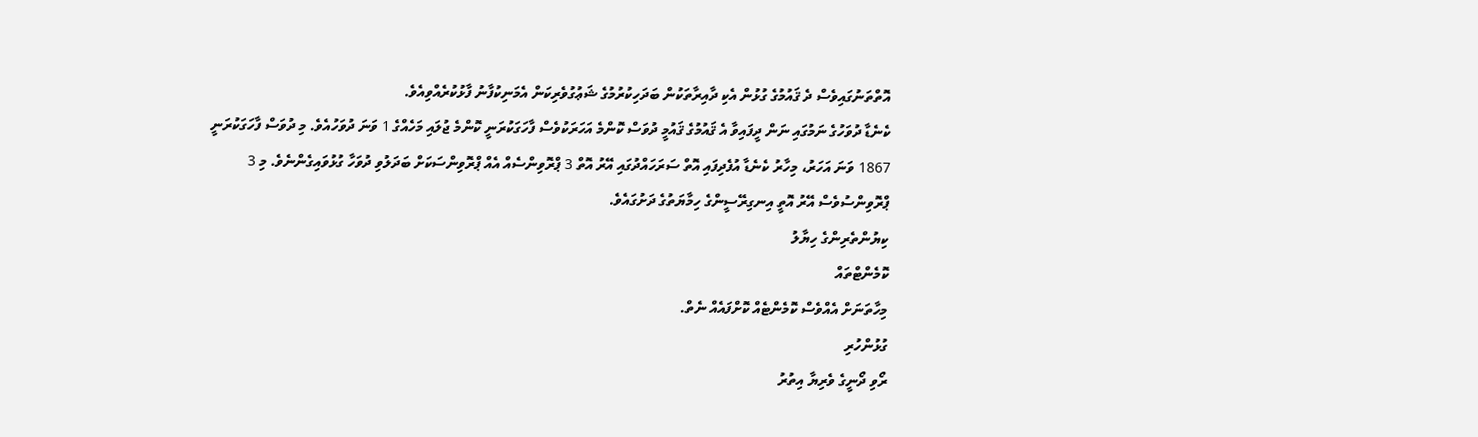އޮތްތަނުގައިވެސް ދެ ޤައުމުގެ ގުޅުން އެކި ދާއިރާތަކުން ބަދަހިކުރުމުގެ ޝަޢުގުވެރިކަން އެމަނިކުފާނު ފާޅުކުރެއްވިއެވެ.
ކެނެޑާ ދުވަހުގެ ނަމުގައި ނަން ދީފައިވާ އެ ޤައުމުގެ ޤައުމީ ދުވަސް ކޮންމެ އަހަރަކުވެސް ފާހަގަކުރަނީ ކޮންމެ ޖުލައި މަހެއްގެ 1 ވަނަ ދުވަހުއެވެ. މި ދުވަސް ފާހަގަކުރަނީ 1867 ވަނަ އަހަރު، މިހާރު ކެނެޑާ އުފެދިފައި އޮތް ސަރަހައްދުގައި އޭރު އޮތް 3 ޕްރޮވިންސެއް އެއް ޕްރޮވިންސަކަށް ބަދަލުވި ދުވަހާ ގުޅުވައިގެންނެވެ. މި 3 ޕްރޮވިންސުވެސް އޭރު އޮތީ އިނގިރޭސީންގެ ހިމާޔަތުގެ ދަށުގައެވެ.
ކިޔުންތެރިންގެ ހިޔާލު
ކޮމެންޓްތައް
މިހާތަނަށް އެއްވެސް ކޮމެންޓެއް ކޮށްފައެއް ނެތް.
ގުޅުންހުރި
ރޯވި ދޯނީގެ ވެރިޔާ އިތުރު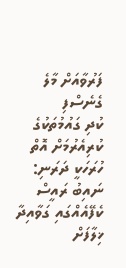ފަރުވާއަށް މާލެ ގެނެސްފި
ކުދި ގައުމުތަކުގެ ކުރިއެރުމަށް އޮތް ހުރަހަކީ ދަރަނި: ނައިބު ރައީސް
ކެފޭއެއްގައި ގަވާއިދާ ޚިލާފަށް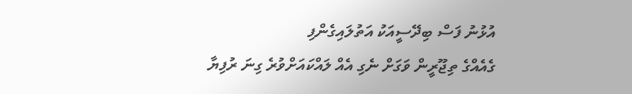އުޅުނު ފަސް ބިދޭސީއަކު އަތުލައިގެންފި
ގެއެއްގެ ތިޖޫރީން ވަގަށް ނެގި އެއް ލައްކައަށްވުރެ ގިނަ ރުފިޔާ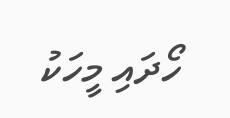ހޯދައި މީހަކު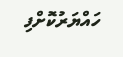ހައްޔަރުކޮށްފި